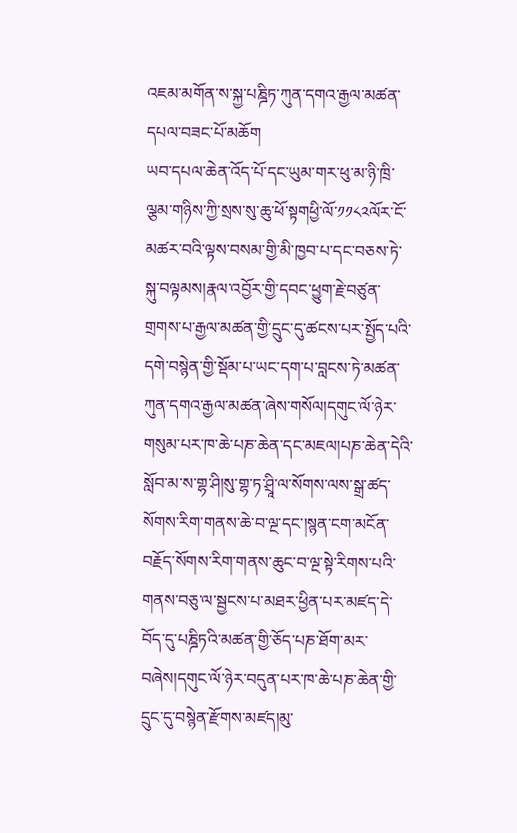འཇམ་མགོན་ས་སྐྱ་པཎྜིཏ་ཀུན་དགའ་རྒྱལ་མཚན་དཔལ་བཟང་པོ་མཆོག
ཡབ་དཔལ་ཆེན་འོད་པོ་དང་ཡུམ་གར་ཕུ་མ་ཉི་ཁྲི་ལྕམ་གཉིས་ཀྱི་སྲས་སུ་ཆུ་ཕོ་སྟགཕྱི་ལོ་༡༡༨༢ལོར་ངོ་མཚར་བའི་ལྟས་བསམ་གྱི་མི་ཁྱབ་པ་དང་བཅས་ཏེ་སྐུ་བལྟམས།རྣལ་འབྱོར་གྱི་དབང་ཕྱུག་རྗེ་བཙུན་གྲགས་པ་རྒྱལ་མཚན་གྱི་དྲུང་དུ་ཚངས་པར་སྤྱོད་པའི་དགེ་བསྙེན་གྱི་སྡོམ་པ་ཡང་དག་པ་བླངས་ཏེ་མཚན་ཀུན་དགའ་རྒྱལ་མཚན་ཞེས་གསོལ།དགུང་ལོ་ཉེར་གསུམ་པར་ཁ་ཆེ་པཎ་ཆེན་དང་མཇལ།པཎ་ཆེན་དེའི་སློབ་མ་ས་གྷ་ཤི།སུ་གྷ་ཏ་ཤྲཱི་ལ་སོགས་ལས་སྒྲ་ཚད་སོགས་རིག་གནས་ཆེ་བ་ལྔ་དང་།སྙན་ངག་མངོན་བརྗོད་སོགས་རིག་གནས་ཆུང་བ་ལྔ་སྟེ་རིགས་པའི་གནས་བཅུ་ལ་སྦྱངས་པ་མཐར་ཕྱིན་པར་མཛད་དེ་བོད་དུ་པཎྜིཏའི་མཚན་གྱི་ཅོད་པཎ་ཐོག་མར་བཞེས།དགུང་ལོ་ཉེར་བདུན་པར་ཁ་ཆེ་པཎ་ཆེན་གྱི་དྲུང་དུ་བསྙེན་རྫོགས་མཛད།མུ་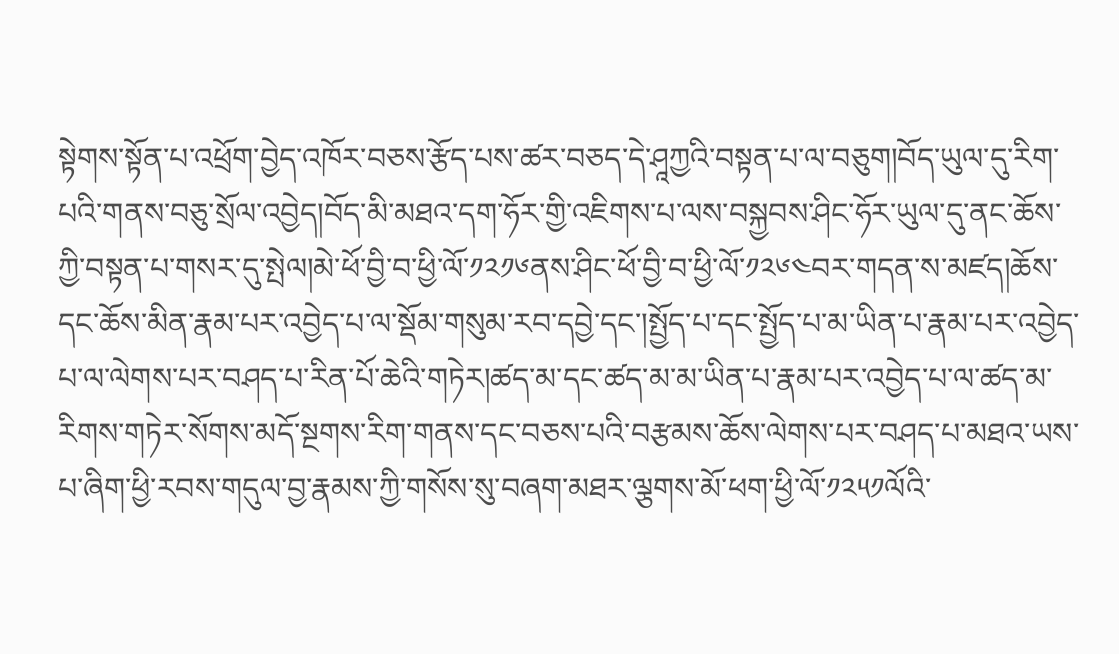སྟེགས་སྟོན་པ་འཕྲོག་བྱེད་འཁོར་བཅས་རྩོད་པས་ཚར་བཅད་དེ་ཤཱཀྱའི་བསྟན་པ་ལ་བཅུག།བོད་ཡུལ་དུ་རིག་པའི་གནས་བཅུ་སྲོལ་འབྱེད།བོད་མི་མཐའ་དག་ཧོར་གྱི་འཇིགས་པ་ལས་བསྐྱབས་ཤིང་ཧོར་ཡུལ་དུ་ནང་ཆོས་ཀྱི་བསྟན་པ་གསར་དུ་སྤེལ།མེ་ཕོ་བྱི་བ་ཕྱི་ལོ་༡༢༡༦ནས་ཤིང་ཕོ་བྱི་བ་ཕྱི་ལོ་༡༢༦༤བར་གདན་ས་མཛད།ཆོས་དང་ཆོས་མིན་རྣམ་པར་འབྱེད་པ་ལ་སྡོམ་གསུམ་རབ་དབྱེ་དང་།སྤྱོད་པ་དང་སྤྱོད་པ་མ་ཡིན་པ་རྣམ་པར་འབྱེད་པ་ལ་ལེགས་པར་བཤད་པ་རིན་པོ་ཆེའི་གཏེར།ཚད་མ་དང་ཚད་མ་མ་ཡིན་པ་རྣམ་པར་འབྱེད་པ་ལ་ཚད་མ་རིགས་གཏེར་སོགས་མདོ་སྔགས་རིག་གནས་དང་བཅས་པའི་བརྩམས་ཆོས་ལེགས་པར་བཤད་པ་མཐའ་ཡས་པ་ཞིག་ཕྱི་རབས་གདུལ་བྱ་རྣམས་ཀྱི་གསོས་སུ་བཞག་མཐར་ལྕགས་མོ་ཕག་ཕྱི་ལོ་༡༢༥༡ལོའི་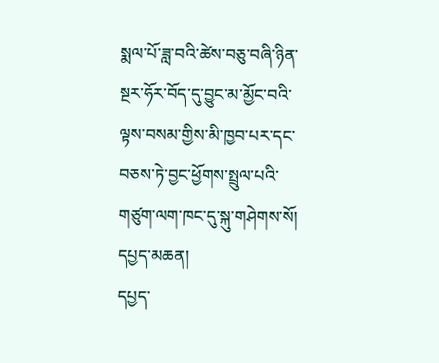སྨལ་པོ་ཟླ་བའི་ཚེས་བཅུ་བཞི་ཉིན་སྔར་ཧོར་བོད་དུ་བྱུང་མ་མྱོང་བའི་ལྟས་བསམ་གྱིས་མི་ཁྱབ་པར་དང་བཅས་ཏེ་བྱང་ཕྱོགས་སྤྲུལ་པའི་གཙུག་ལག་ཁང་དུ་སྐུ་གཤེགས་སོ།
དཔྱད་མཆན།
དཔྱད་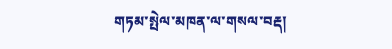གཏམ་སྤེལ་མཁན་ལ་གསལ་བརྡ།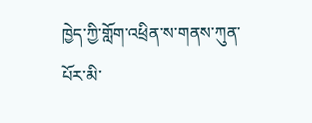ཁྱེད་ཀྱི་གློག་འཕྲིན་ས་གནས་ཀུན་པོར་མི་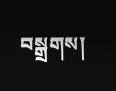བསྒྲགས།